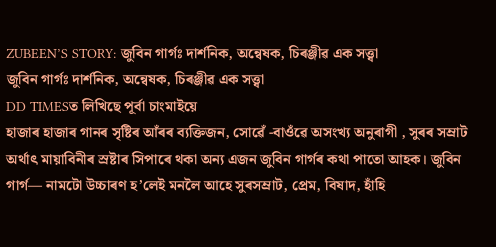ZUBEEN’S STORY: জুবিন গাৰ্গঃ দাৰ্শনিক, অন্বেষক, চিৰঞ্জীৱ এক সত্ত্বা
জুবিন গাৰ্গঃ দাৰ্শনিক, অন্বেষক, চিৰঞ্জীৱ এক সত্ত্বা
DD TIMESত লিখিছে পূৰ্বা চাংমাইয়ে
হাজাৰ হাজাৰ গানৰ সৃষ্টিৰ আঁৰৰ ব্যক্তিজন, সোৱেঁ -বাওঁৱে অসংখ্য অনুৰাগী , সুৰৰ সম্ৰাট অৰ্থাৎ মায়াবিনীৰ স্ৰষ্টাৰ সিপাৰে থকা অন্য এজন জুবিন গাৰ্গৰ কথা পাতো আহক। জুবিন গাৰ্গ— নামটো উচ্চাৰণ হ’লেই মনলৈ আহে সুৰসম্ৰাট, প্ৰেম, বিষাদ, হাঁহি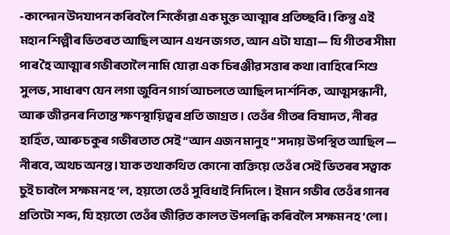-কান্দোন উদযাপন কৰিবলৈ শিকোঁৱা এক মুক্ত আত্মাৰ প্ৰতিচ্ছবি। কিন্তু এই মহান শিল্পীৰ ভিতৰত আছিল আন এখন জগত, আন এটা যাত্ৰা— যি গীতৰ সীমা পাৰ হৈ আত্মাৰ গভীৰতালৈ নামি যোৱা এক চিৰঞ্জীৱ সত্তাৰ কথা।বাহিৰে শিশু সুলভ, সাধাৰণ যেন লগা জুবিন গাৰ্গ আচলতে আছিল দাৰ্শনিক, আত্মসন্ধানী, আৰু জীৱনৰ নিতান্ত ক্ষণস্থায়িত্বৰ প্ৰতি জাগ্ৰত। তেওঁৰ গীতৰ বিষাদত, নীৰৱ হাহিঁত, আৰু চকুৰ গভীৰতাত সেই “আন এজন মানুহ” সদায় উপস্থিত আছিল — নীৰবে, অথচ অনন্ত। যাক তথাকথিত কোনো ব্যক্তিয়ে তেওঁৰ সেই ভিতৰৰ সত্বাক চুই চাবলৈ সক্ষম নহ’ল, হয়তো তেওঁ সুবিধাই নিদিলে। ইমান গভীৰ তেওঁৰ গানৰ প্ৰতিটো শব্দ, যি হয়তো তেওঁৰ জীৱিত কালত উপলব্ধি কৰিবলৈ সক্ষম নহ’লো।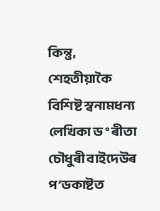কিন্তু, শেহতীয়াকৈ বিশিষ্ট স্বনামধন্য লেখিকা ড° ৰীতা চৌধুৰী বাইদেউৰ প’ডকাষ্টত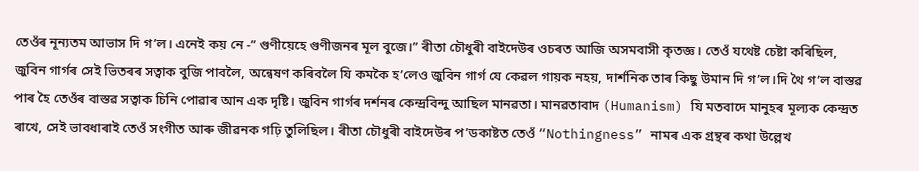তেওঁৰ নূন্যতম আভাস দি গ’ল। এনেই কয় নে -” গুণীয়েহে গুণীজনৰ মূল বুজে।” ৰীতা চৌধুৰী বাইদেউৰ ওচৰত আজি অসমবাসী কৃতজ্ঞ। তেওঁ যথেষ্ট চেষ্টা কৰিছিল, জুবিন গাৰ্গৰ সেই ভিতৰৰ সত্বাক বুজি পাবলৈ, অন্বেষণ কৰিবলৈ যি কমকৈ হ’লেও জুবিন গাৰ্গ যে কেৱল গায়ক নহয়, দাৰ্শনিক তাৰ কিছু উমান দি গ’ল।দি থৈ গ’ল বাস্তৱ পাৰ হৈ তেওঁৰ বাস্তৱ সত্বাক চিনি পোৱাৰ আন এক দৃষ্টি। জুবিন গাৰ্গৰ দৰ্শনৰ কেন্দ্ৰবিন্দু আছিল মানৱতা। মানৱতাবাদ (Humanism) যি মতবাদে মানুহৰ মূল্যক কেন্দ্ৰত ৰাখে, সেই ভাবধাৰাই তেওঁ সংগীত আৰু জীৱনক গঢ়ি তুলিছিল। ৰীতা চৌধুৰী বাইদেউৰ প’ডকাষ্টত তেওঁ “Nothingness” নামৰ এক গ্ৰন্থৰ কথা উল্লেখ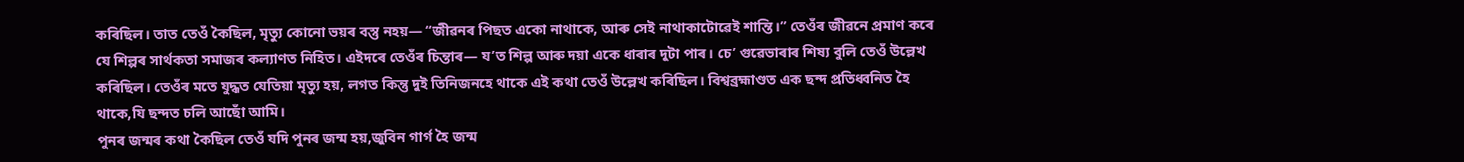কৰিছিল। তাত তেওঁ কৈছিল, মৃত্যু কোনো ভয়ৰ বস্তু নহয়— “জীৱনৰ পিছত একো নাথাকে, আৰু সেই নাথাকাটোৱেই শান্তি।” তেওঁৰ জীৱনে প্ৰমাণ কৰে যে শিল্পৰ সাৰ্থকতা সমাজৰ কল্যাণত নিহিত। এইদৰে তেওঁৰ চিন্তাৰ— য’ত শিল্প আৰু দয়া একে ধাৰাৰ দুটা পাৰ। চে’ গুৱেভাৰাৰ শিষ্য বুলি তেওঁ উল্লেখ কৰিছিল। তেওঁৰ মতে যুদ্ধত যেতিয়া মৃত্যু হয়, লগত কিন্তু দুই তিনিজনহে থাকে এই কথা তেওঁ উল্লেখ কৰিছিল। বিশ্বব্ৰহ্মাণ্ডত এক ছন্দ প্ৰতিধ্বনিত হৈ থাকে,যি ছন্দত চলি আছোঁ আমি।
পুনৰ জন্মৰ কথা কৈছিল তেওঁ যদি পুনৰ জন্ম হয়,জুবিন গাৰ্গ হৈ জন্ম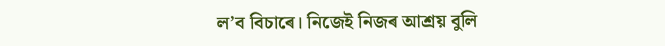ল’ব বিচাৰে। নিজেই নিজৰ আশ্ৰয় বুলি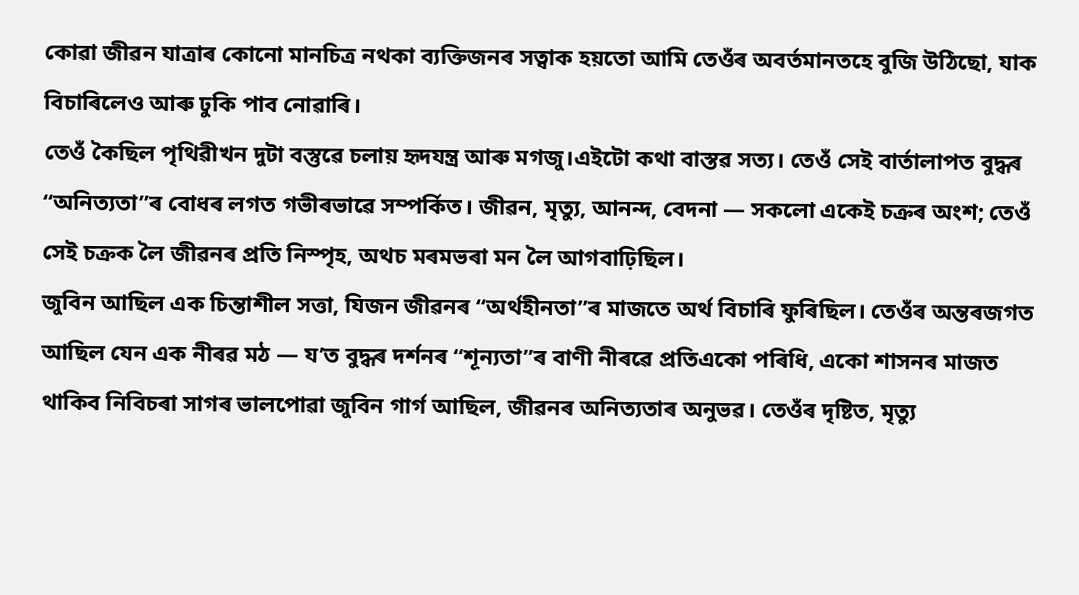কোৱা জীৱন যাত্ৰাৰ কোনো মানচিত্ৰ নথকা ব্যক্তিজনৰ সত্বাক হয়তো আমি তেওঁৰ অবৰ্তমানতহে বুজি উঠিছো, যাক বিচাৰিলেও আৰু ঢুকি পাব নোৱাৰি।
তেওঁ কৈছিল পৃথিৱীখন দুটা বস্তুৱে চলায় হৃদযন্ত্ৰ আৰু মগজু।এইটো কথা বাস্তৱ সত্য। তেওঁ সেই বাৰ্তালাপত বুদ্ধৰ “অনিত্যতা”ৰ বোধৰ লগত গভীৰভাৱে সম্পৰ্কিত। জীৱন, মৃত্যু, আনন্দ, বেদনা — সকলো একেই চক্রৰ অংশ; তেওঁ সেই চক্রক লৈ জীৱনৰ প্ৰতি নিস্পৃহ, অথচ মৰমভৰা মন লৈ আগবাঢ়িছিল।
জুবিন আছিল এক চিন্তাশীল সত্তা, যিজন জীৱনৰ “অৰ্থহীনতা”ৰ মাজতে অৰ্থ বিচাৰি ফুৰিছিল। তেওঁৰ অন্তৰজগত আছিল যেন এক নীৰৱ মঠ — য’ত বুদ্ধৰ দৰ্শনৰ “শূন্যতা”ৰ বাণী নীৰৱে প্ৰতিএকো পৰিধি, একো শাসনৰ মাজত থাকিব নিবিচৰা সাগৰ ভালপোৱা জুবিন গাৰ্গ আছিল, জীৱনৰ অনিত্যতাৰ অনুভৱ। তেওঁৰ দৃষ্টিত, মৃত্যু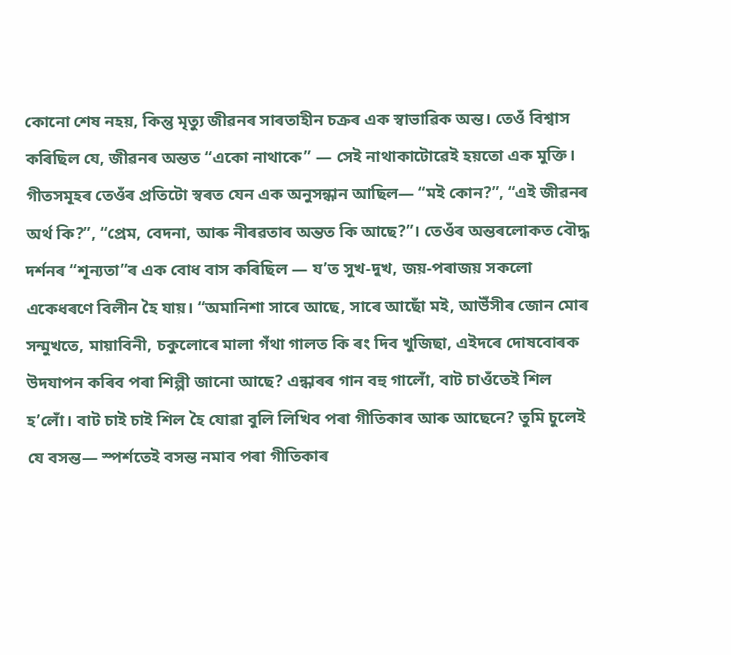কোনো শেষ নহয়, কিন্তু মৃত্যু জীৱনৰ সাৰতাহীন চক্রৰ এক স্বাভাৱিক অন্ত। তেওঁ বিশ্বাস কৰিছিল যে, জীৱনৰ অন্তত “একো নাথাকে” — সেই নাথাকাটোৱেই হয়তো এক মুক্তি।
গীতসমূহৰ তেওঁৰ প্ৰতিটো স্বৰত যেন এক অনুসন্ধান আছিল— “মই কোন?”, “এই জীৱনৰ অৰ্থ কি?”, “প্ৰেম, বেদনা, আৰু নীৰৱতাৰ অন্তত কি আছে?”। তেওঁৰ অন্তৰলোকত বৌদ্ধ দৰ্শনৰ “শূন্যতা”ৰ এক বোধ বাস কৰিছিল — য’ত সুখ-দুখ, জয়-পৰাজয় সকলো একেধৰণে বিলীন হৈ যায়। “অমানিশা সাৰে আছে, সাৰে আছোঁ মই, আউঁসীৰ জোন মোৰ সন্মুখতে, মায়াবিনী, চকুলোৰে মালা গঁথা গালত কি ৰং দিব খুজিছা, এইদৰে দোষবোৰক উদযাপন কৰিব পৰা শিল্পী জানো আছে? এন্ধাৰৰ গান বহু গালোঁ, বাট চাওঁতেই শিল হ’লোঁ। বাট চাই চাই শিল হৈ যোৱা বুলি লিখিব পৰা গীতিকাৰ আৰু আছেনে? তুমি চুলেই যে বসন্ত— স্পৰ্শতেই বসন্ত নমাব পৰা গীতিকাৰ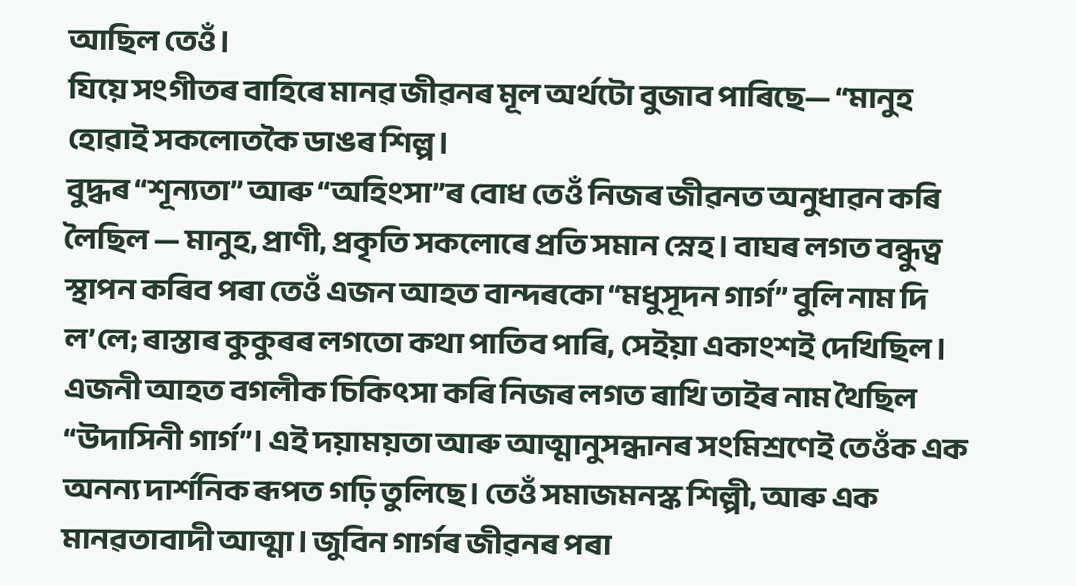আছিল তেওঁ।
যিয়ে সংগীতৰ বাহিৰে মানৱ জীৱনৰ মূল অৰ্থটো বুজাব পাৰিছে— “মানুহ হোৱাই সকলোতকৈ ডাঙৰ শিল্প।
বুদ্ধৰ “শূন্যতা” আৰু “অহিংসা”ৰ বোধ তেওঁ নিজৰ জীৱনত অনুধাৱন কৰি লৈছিল — মানুহ, প্ৰাণী, প্ৰকৃতি সকলোৰে প্ৰতি সমান স্নেহ। বাঘৰ লগত বন্ধুত্ব স্থাপন কৰিব পৰা তেওঁ এজন আহত বান্দৰকো “মধুসূদন গাৰ্গ” বুলি নাম দি ল’লে; ৰাস্তাৰ কুকুৰৰ লগতো কথা পাতিব পাৰি, সেইয়া একাংশই দেখিছিল। এজনী আহত বগলীক চিকিৎসা কৰি নিজৰ লগত ৰাখি তাইৰ নাম থৈছিল “উদাসিনী গাৰ্গ”। এই দয়াময়তা আৰু আত্মানুসন্ধানৰ সংমিশ্ৰণেই তেওঁক এক অনন্য দাৰ্শনিক ৰূপত গঢ়ি তুলিছে। তেওঁ সমাজমনস্ক শিল্পী, আৰু এক মানৱতাবাদী আত্মা। জুবিন গাৰ্গৰ জীৱনৰ পৰা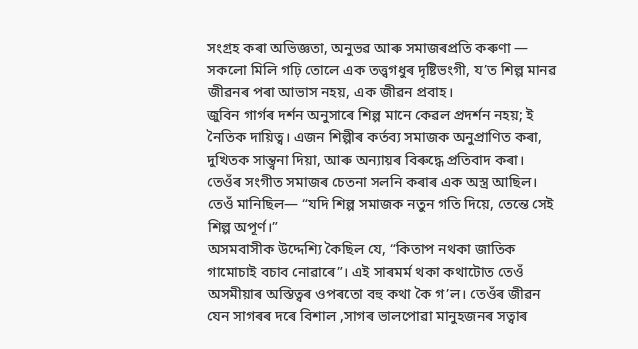সংগ্ৰহ কৰা অভিজ্ঞতা, অনুভৱ আৰু সমাজৰপ্ৰতি কৰুণা — সকলো মিলি গঢ়ি তোলে এক তত্ত্বগধুৰ দৃষ্টিভংগী, য’ত শিল্প মানৱ জীৱনৰ পৰা আভাস নহয়, এক জীৱন প্ৰবাহ।
জুবিন গাৰ্গৰ দৰ্শন অনুসাৰে শিল্প মানে কেৱল প্ৰদৰ্শন নহয়; ই নৈতিক দায়িত্ব। এজন শিল্পীৰ কৰ্তব্য সমাজক অনুপ্ৰাণিত কৰা, দুখিতক সান্ত্বনা দিয়া, আৰু অন্যায়ৰ বিৰুদ্ধে প্ৰতিবাদ কৰা। তেওঁৰ সংগীত সমাজৰ চেতনা সলনি কৰাৰ এক অস্ত্ৰ আছিল। তেওঁ মানিছিল— “যদি শিল্প সমাজক নতুন গতি দিয়ে, তেন্তে সেই শিল্প অপূর্ণ।”
অসমবাসীক উদ্দেশ্যি কৈছিল যে, “কিতাপ নথকা জাতিক গামোচাই বচাব নোৱাৰে”। এই সাৰমৰ্ম থকা কথাটোত তেওঁ অসমীয়াৰ অস্তিত্বৰ ওপৰতো বহু কথা কৈ গ’ল। তেওঁৰ জীৱন যেন সাগৰৰ দৰে বিশাল ,সাগৰ ভালপোৱা মানুহজনৰ সত্বাৰ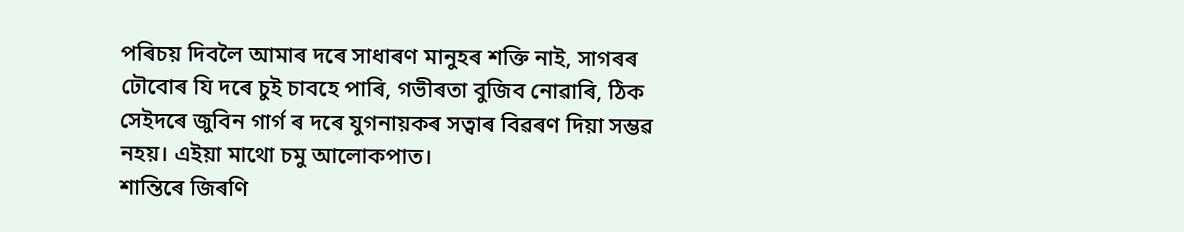পৰিচয় দিবলৈ আমাৰ দৰে সাধাৰণ মানুহৰ শক্তি নাই, সাগৰৰ ঢৌবোৰ যি দৰে চুই চাবহে পাৰি, গভীৰতা বুজিব নোৱাৰি, ঠিক সেইদৰে জুবিন গাৰ্গ ৰ দৰে যুগনায়কৰ সত্বাৰ বিৱৰণ দিয়া সম্ভৱ নহয়। এইয়া মাথো চমু আলোকপাত।
শান্তিৰে জিৰণি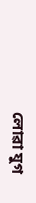লোৱা যুগ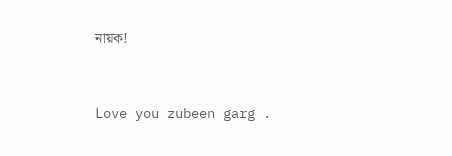নায়ক!


Love you zubeen garg .